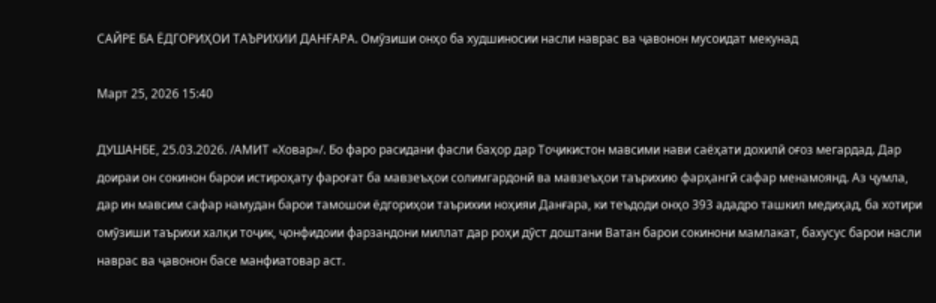САЙРЕ БА ЁДГОРИҲОИ ТАЪРИХИИ ДАНҒАРА. Омӯзиши онҳо ба худшиносии насли наврас ва ҷавонон мусоидат мекунад

Март 25, 2026 15:40

ДУШАНБЕ, 25.03.2026. /АМИТ «Ховар»/. Бо фаро расидани фасли баҳор дар Тоҷикистон мавсими нави саёҳати дохилӣ оғоз мегардад. Дар доираи он сокинон барои истироҳату фароғат ба мавзеъҳои солимгардонӣ ва мавзеъҳои таърихию фарҳангӣ сафар менамоянд. Аз ҷумла, дар ин мавсим сафар намудан барои тамошои ёдгориҳои таърихии ноҳияи Данғара, ки теъдоди онҳо 393 ададро ташкил медиҳад, ба хотири омӯзиши таърихи халқи тоҷик, ҷонфидоии фарзандони миллат дар роҳи дӯст доштани Ватан барои сокинони мамлакат, бахусус барои насли наврас ва ҷавонон басе манфиатовар аст.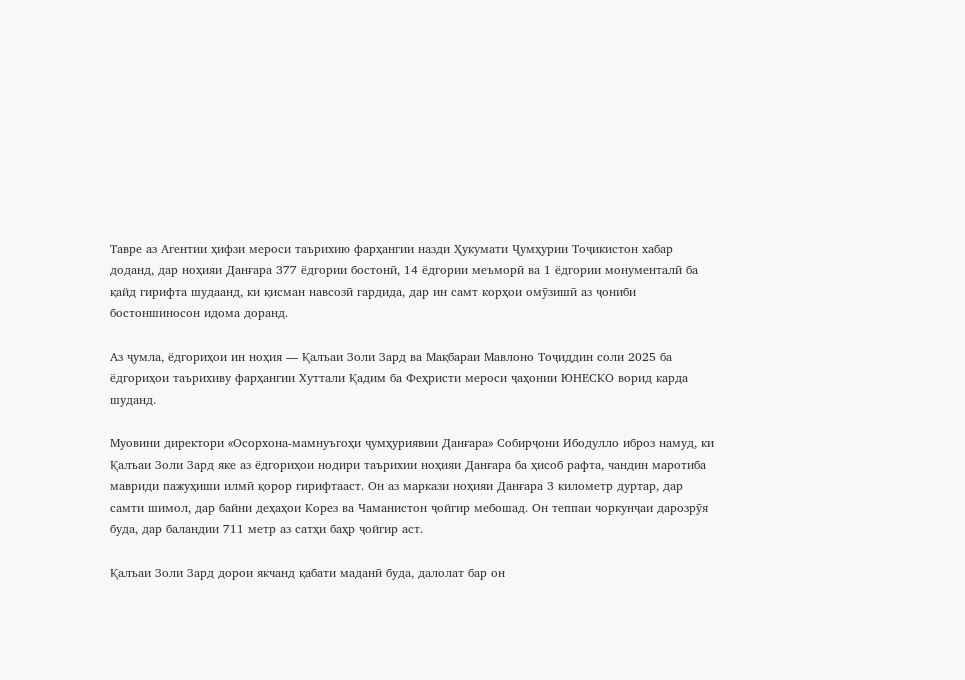Тавре аз Агентии ҳифзи мероси таърихию фарҳангии назди Ҳукумати Ҷумҳурии Тоҷикистон хабар доданд, дар ноҳияи Данғара 377 ёдгории бостонӣ, 14 ёдгории меъморӣ ва 1 ёдгории монументалӣ ба қайд гирифта шудаанд, ки қисман навсозӣ гардида, дар ин самт корҳои омӯзишӣ аз ҷониби бостоншиносон идома доранд.

Аз ҷумла, ёдгориҳои ин ноҳия — Қалъаи Золи Зард ва Мақбараи Мавлоно Тоҷиддин соли 2025 ба ёдгориҳои таърихиву фарҳангии Хуттали Қадим ба Феҳристи мероси ҷаҳонии ЮНЕСКО ворид карда шуданд.

Муовини директори «Осорхона-мамнуъгоҳи ҷумҳуриявии Данғара» Собирҷони Ибодулло иброз намуд, ки Қалъаи Золи Зард яке аз ёдгориҳои нодири таърихии ноҳияи Данғара ба ҳисоб рафта, чандин маротиба мавриди пажуҳиши илмӣ қорор гирифтааст. Он аз маркази ноҳияи Данғара 3 километр дуртар, дар самти шимол, дар байни деҳаҳои Корез ва Чаманистон ҷойгир мебошад. Он теппаи чоркунҷаи дарозрӯя буда, дар баландии 711 метр аз сатҳи баҳр ҷойгир аст.

Қалъаи Золи Зард дорои якчанд қабати маданӣ буда, далолат бар он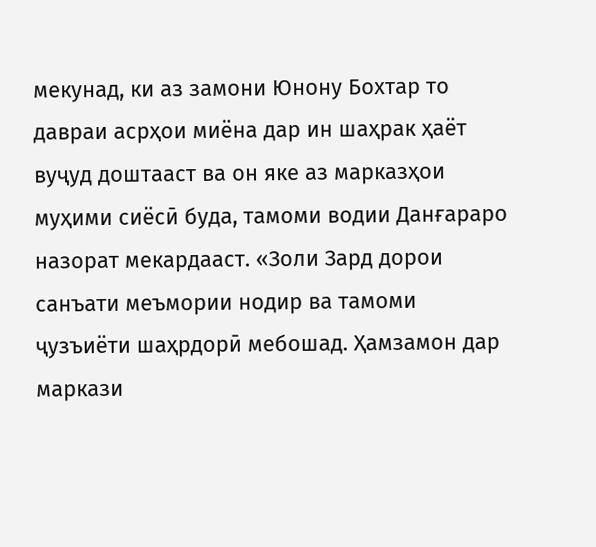мекунад, ки аз замони Юнону Бохтар то давраи асрҳои миёна дар ин шаҳрак ҳаёт вуҷуд доштааст ва он яке аз марказҳои муҳими сиёсӣ буда, тамоми водии Данғараро назорат мекардааст. «Золи Зард дорои санъати меъмории нодир ва тамоми ҷузъиёти шаҳрдорӣ мебошад. Ҳамзамон дар маркази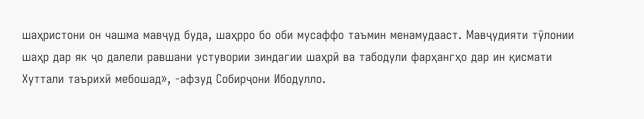шаҳристони он чашма мавҷуд буда, шаҳрро бо оби мусаффо таъмин менамудааст. Мавҷудияти тӯлонии шаҳр дар як ҷо далели равшани устувории зиндагии шаҳрӣ ва табодули фарҳангҳо дар ин қисмати Хуттали таърихӣ мебошад», -афзуд Собирҷони Ибодулло.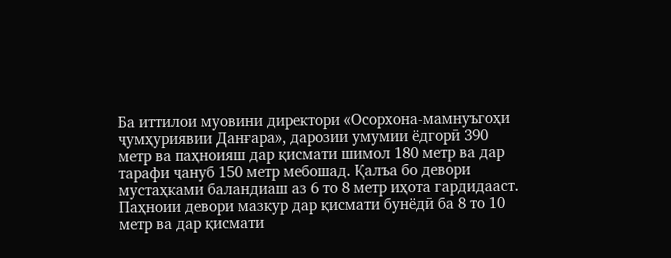Ба иттилои муовини директори «Осорхона-мамнуъгоҳи ҷумҳуриявии Данғара», дарозии умумии ёдгорӣ 390 метр ва паҳноияш дар қисмати шимол 180 метр ва дар тарафи ҷануб 150 метр мебошад. Қалъа бо девори мустаҳками баландиаш аз 6 то 8 метр иҳота гардидааст. Паҳноии девори мазкур дар қисмати бунёдӣ ба 8 то 10 метр ва дар қисмати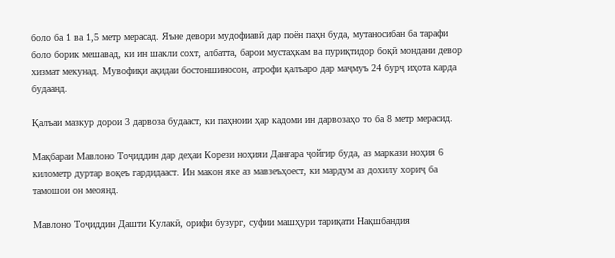боло ба 1 ва 1,5 метр мерасад. Яъне девори мудофиавӣ дар поён паҳн буда, мутаносибан ба тарафи боло борик мешавад, ки ин шакли сохт, албатта, барои мустаҳкам ва пуриқтидор боқӣ мондани девор хизмат мекунад. Мувофиқи ақидаи бостоншиносон, атрофи қалъаро дар маҷмуъ 24 бурҷ иҳота карда будаанд.

Қалъаи мазкур дорои 3 дарвоза будааст, ки паҳноии ҳар кадоми ин дарвозаҳо то ба 8 метр мерасид.

Мақбараи Мавлоно Тоҷиддин дар деҳаи Корези ноҳияи Данғара ҷойгир буда, аз маркази ноҳия 6 километр дуртар воқеъ гардидааст. Ин макон яке аз мавзеъҳоест, ки мардум аз дохилу хориҷ ба тамошои он меоянд.

Мавлоно Тоҷиддин Дашти Кулакӣ, орифи бузург, суфии машҳури тариқати Нақшбандия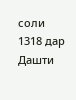соли 1318 дар Дашти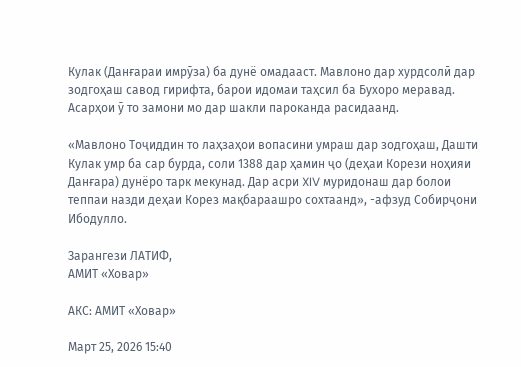Кулак (Данғараи имрӯза) ба дунё омадааст. Мавлоно дар хурдсолӣ дар зодгоҳаш савод гирифта, барои идомаи таҳсил ба Бухоро меравад. Асарҳои ӯ то замони мо дар шакли пароканда расидаанд.

«Мавлоно Тоҷиддин то лаҳзаҳои вопасини умраш дар зодгоҳаш, Дашти Кулак умр ба сар бурда, соли 1388 дар ҳамин ҷо (деҳаи Корези ноҳияи Данғара) дунёро тарк мекунад. Дар асри XIV муридонаш дар болои теппаи назди деҳаи Корез мақбараашро сохтаанд», -афзуд Собирҷони Ибодулло.

Зарангези ЛАТИФ,
АМИТ «Ховар»

АКС: АМИТ «Ховар»

Март 25, 2026 15:40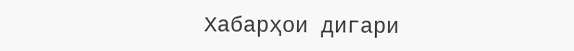Хабарҳои дигари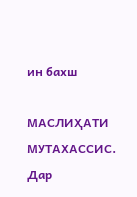ин бахш

МАСЛИҲАТИ МУТАХАССИС. Дар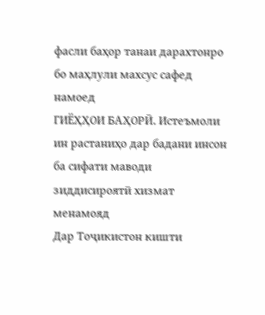фасли баҳор танаи дарахтонро бо маҳлули махсус сафед намоед
ГИЁҲҲОИ БАҲОРӢ. Истеъмоли ин растаниҳо дар бадани инсон ба сифати маводи зиддисироятӣ хизмат менамояд
Дар Тоҷикистон кишти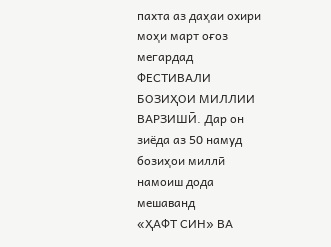пахта аз даҳаи охири моҳи март оғоз мегардад
ФЕСТИВАЛИ БОЗИҲОИ МИЛЛИИ ВАРЗИШӢ. Дар он зиёда аз 50 намуд бозиҳои миллӣ намоиш дода мешаванд
«ҲАФТ СИН» ВА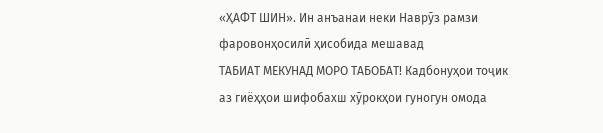«ҲАФТ ШИН». Ин анъанаи неки Наврӯз рамзи фаровонҳосилӣ ҳисобида мешавад
ТАБИАТ МЕКУНАД МОРО ТАБОБАТ! Кадбонуҳои тоҷик аз гиёҳҳои шифобахш хӯрокҳои гуногун омода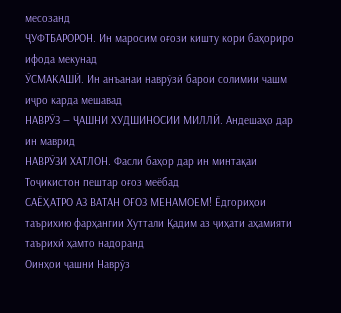месозанд
ҶУФТБАРОРОН. Ин маросим оғози кишту кори баҳориро ифода мекунад
ӮСМАКАШӢ. Ин анъанаи наврӯзӣ барои солимии чашм иҷро карда мешавад
НАВРӮЗ — ҶАШНИ ХУДШИНОСИИ МИЛЛӢ. Андешаҳо дар ин маврид
НАВРӮЗИ ХАТЛОН. Фасли баҳор дар ин минтақаи Тоҷикистон пештар оғоз меёбад
САЁҲАТРО АЗ ВАТАН ОҒОЗ МЕНАМОЕМ! Ёдгориҳои таърихию фарҳангии Хуттали Қадим аз ҷиҳати аҳамияти таърихӣ ҳамто надоранд
Оинҳои ҷашни Наврӯз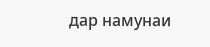дар намунаи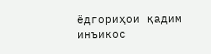ёдгориҳои қадим инъикос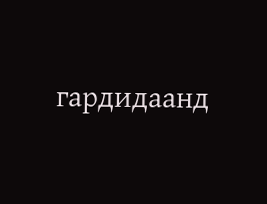гардидаанд